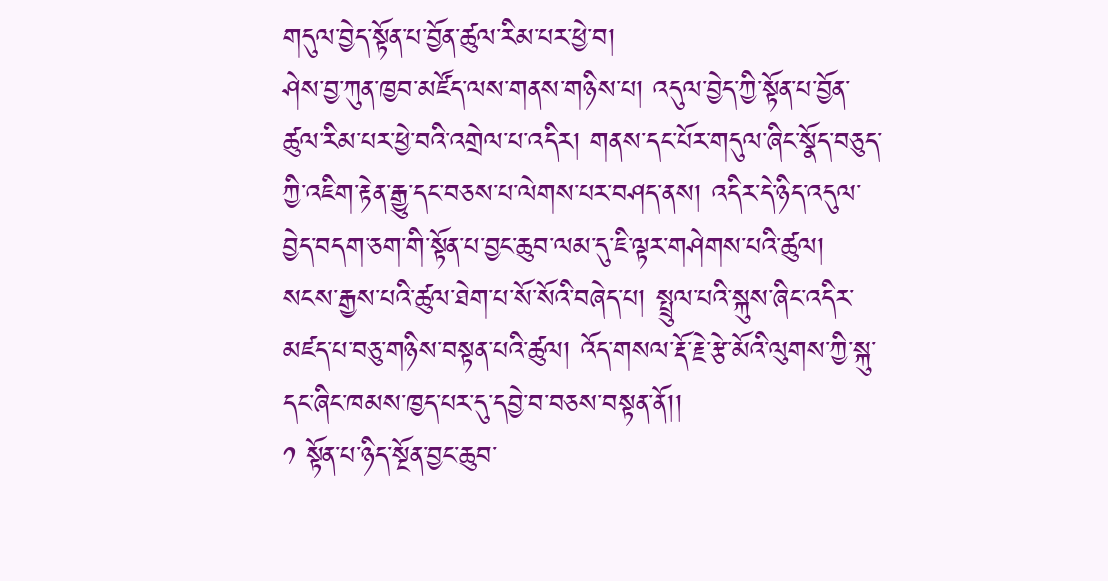གདུལ་བྱེད་སྟོན་པ་བྱོན་ཚུལ་རིམ་པར་ཕྱེ་བ།
ཤེས་བྱ་ཀུན་ཁྱབ་མཛོད་ལས་གནས་གཉིས་པ། འདུལ་བྱེད་ཀྱི་སྟོན་པ་བྱོན་ཚུལ་རིམ་པར་ཕྱེ་བའི་འགྲེལ་པ་འདིར། གནས་དང་པོར་གདུལ་ཞིང་སྣོད་བཅུད་ཀྱི་འཇིག་རྟེན་རྒྱུ་དང་བཅས་པ་ལེགས་པར་བཤད་ནས། འདིར་དེ་ཉིད་འདུལ་བྱེད་བདག་ཅག་གི་སྟོན་པ་བྱང་ཆུབ་ལམ་དུ་ཇི་ལྟར་གཤེགས་པའི་ཚུལ། སངས་རྒྱས་པའི་ཚུལ་ཐེག་པ་སོ་སོའི་བཞེད་པ། སྤྲུལ་པའི་སྐུས་ཞིང་འདིར་མཛད་པ་བཅུ་གཉིས་བསྟན་པའི་ཚུལ། འོད་གསལ་རྡོ་རྗེ་རྩེ་མོའི་ལུགས་ཀྱི་སྐུ་དང་ཞིང་ཁམས་ཁྱད་པར་དུ་དབྱེ་བ་བཅས་བསྟན་ནོ།།
༡ སྟོན་པ་ཉིད་སྔོན་བྱང་ཆུབ་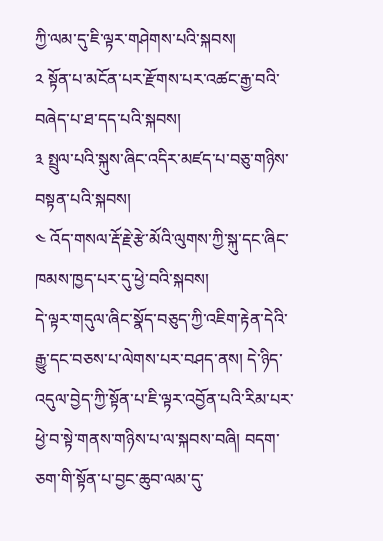ཀྱི་ལམ་དུ་ཇི་ལྟར་གཤེགས་པའི་སྐབས།
༢ སྟོན་པ་མངོན་པར་རྫོགས་པར་འཚང་རྒྱ་བའི་བཞེད་པ་ཐ་དད་པའི་སྐབས།
༣ སྤྲུལ་པའི་སྐུས་ཞིང་འདིར་མཛད་པ་བཅུ་གཉིས་བསྟན་པའི་སྐབས།
༤ འོད་གསལ་རྡོ་རྗེ་རྩེ་མོའི་ལུགས་ཀྱི་སྐུ་དང་ཞིང་ཁམས་ཁྱད་པར་དུ་ཕྱེ་བའི་སྐབས།
དེ་ལྟར་གདུལ་ཞིང་སྣོད་བཅུད་ཀྱི་འཇིག་རྟེན་དེའི་རྒྱུ་དང་བཅས་པ་ལེགས་པར་བཤད་ནས། དེ་ཉིད་འདུལ་བྱེད་ཀྱི་སྟོན་པ་ཇི་ལྟར་འབྱོན་པའི་རིམ་པར་ཕྱེ་བ་སྟེ་གནས་གཉིས་པ་ལ་སྐབས་བཞི། བདག་ཅག་གི་སྟོན་པ་བྱང་ཆུབ་ལམ་དུ་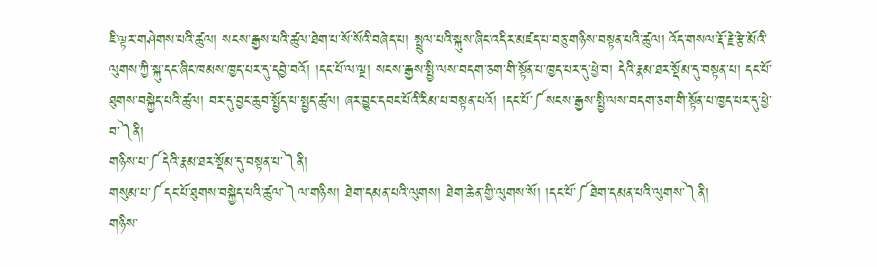ཇི་ལྟར་གཤེགས་པའི་ཚུལ། སངས་རྒྱས་པའི་ཚུལ་ཐེག་པ་སོ་སོའི་བཞེད་པ། སྤྲུལ་པའི་སྐུས་ཞིང་འདིར་མཛད་པ་བཅུ་གཉིས་བསྟན་པའི་ཚུལ། འོད་གསལ་རྡོ་རྗེ་རྩེ་མོའི་ལུགས་ཀྱི་སྐུ་དང་ཞིང་ཁམས་ཁྱད་པར་དུ་དབྱེ་བའོ། །དང་པོ་ལ་ལྔ། སངས་རྒྱས་སྤྱི་ལས་བདག་ཅག་གི་སྟོན་པ་ཁྱད་པར་དུ་ཕྱེ་བ། དེའི་རྣམ་ཐར་སྡོམ་དུ་བསྟན་པ། དང་པོ་ཐུགས་བསྐྱེད་པའི་ཚུལ། བར་དུ་བྱང་ཆུབ་སྤྱོད་པ་སྤྱད་ཚུལ། ཞར་བྱུང་དབང་པོའི་རིམ་པ་བསྟན་པའོ། །དང་པོ་༼སངས་རྒྱས་སྤྱི་ལས་བདག་ཅག་གི་སྟོན་པ་ཁྱད་པར་དུ་ཕྱེ་བ་༽ནི།
གཉིས་པ་༼དེའི་རྣམ་ཐར་སྡོམ་དུ་བསྟན་པ་༽ནི།
གསུམ་པ་༼དང་པོ་ཐུགས་བསྐྱེད་པའི་ཚུལ་༽ལ་གཉིས། ཐེག་དམན་པའི་ལུགས། ཐེག་ཆེན་གྱི་ལུགས་སོ། །དང་པོ་༼ཐེག་དམན་པའི་ལུགས་༽ནི།
གཉིས་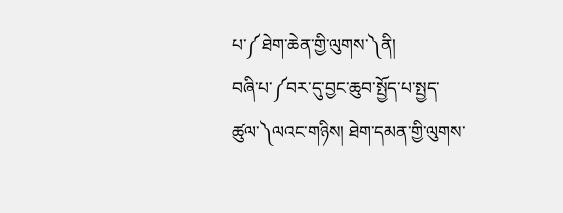པ་༼ཐེག་ཆེན་གྱི་ལུགས་༽ནི།
བཞི་པ་༼བར་དུ་བྱང་ཆུབ་སྤྱོད་པ་སྤྱད་ཚུལ་༽ལའང་གཉིས། ཐེག་དམན་གྱི་ལུགས་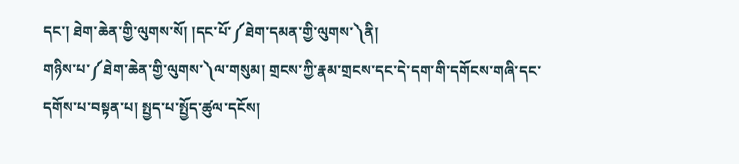དང་། ཐེག་ཆེན་གྱི་ལུགས་སོ། །དང་པོ་༼ཐེག་དམན་གྱི་ལུགས་༽ནི།
གཉིས་པ་༼ཐེག་ཆེན་གྱི་ལུགས་༽ལ་གསུམ། གྲངས་ཀྱི་རྣམ་གྲངས་དང་དེ་དག་གི་དགོངས་གཞི་དང་དགོས་པ་བསྟན་པ། སྤྱད་པ་སྤྱོད་ཚུལ་དངོས།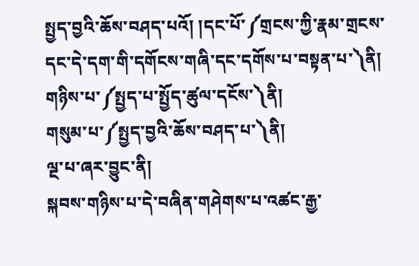སྤྱད་བྱའི་ཆོས་བཤད་པའོ། །དང་པོ་༼གྲངས་ཀྱི་རྣམ་གྲངས་དང་དེ་དག་གི་དགོངས་གཞི་དང་དགོས་པ་བསྟན་པ་༽ནི།
གཉིས་པ་༼སྤྱད་པ་སྤྱོད་ཚུལ་དངོས་༽ནི།
གསུམ་པ་༼སྤྱད་བྱའི་ཆོས་བཤད་པ་༽ནི།
ལྔ་པ་ཞར་བྱུང་ནི།
སྐབས་གཉིས་པ་དེ་བཞིན་གཤེགས་པ་འཚང་རྒྱ་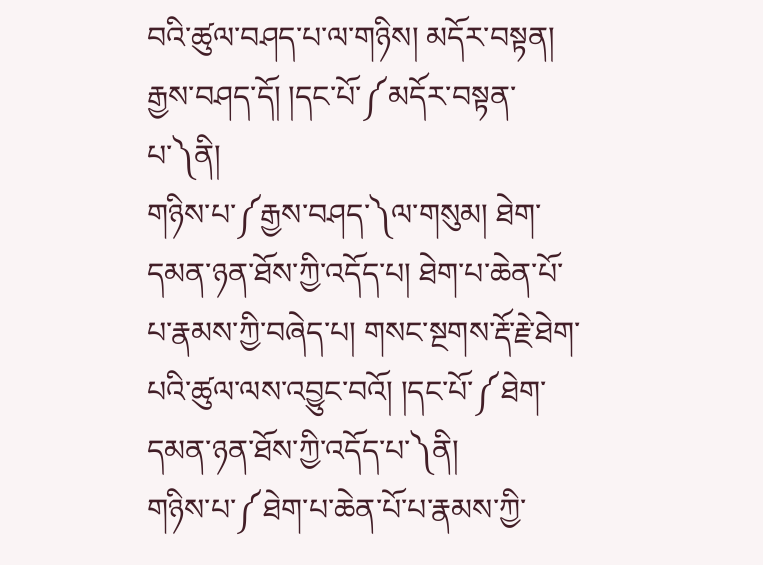བའི་ཚུལ་བཤད་པ་ལ་གཉིས། མདོར་བསྟན། རྒྱས་བཤད་དོ། །དང་པོ་༼མདོར་བསྟན་པ་༽ནི།
གཉིས་པ་༼རྒྱས་བཤད་༽ལ་གསུམ། ཐེག་དམན་ཉན་ཐོས་ཀྱི་འདོད་པ། ཐེག་པ་ཆེན་པོ་པ་རྣམས་ཀྱི་བཞེད་པ། གསང་སྔགས་རྡོ་རྗེ་ཐེག་པའི་ཚུལ་ལས་འབྱུང་བའོ། །དང་པོ་༼ཐེག་དམན་ཉན་ཐོས་ཀྱི་འདོད་པ་༽ནི།
གཉིས་པ་༼ཐེག་པ་ཆེན་པོ་པ་རྣམས་ཀྱི་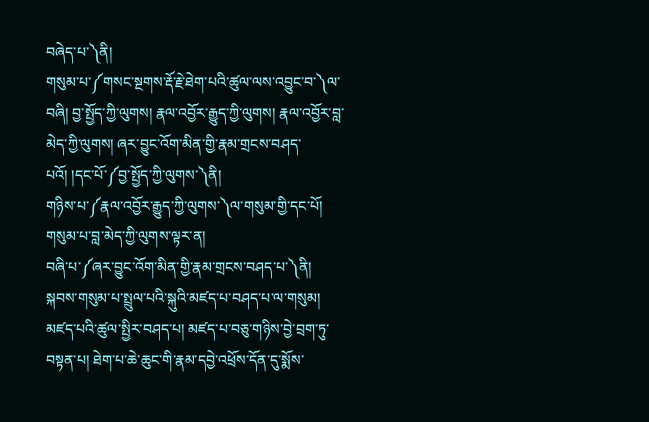བཞེད་པ་༽ནི།
གསུམ་པ་༼གསང་སྔགས་རྡོ་རྗེ་ཐེག་པའི་ཚུལ་ལས་འབྱུང་བ་༽ལ་བཞི། བྱ་སྤྱོད་ཀྱི་ལུགས། རྣལ་འབྱོར་རྒྱུད་ཀྱི་ལུགས། རྣལ་འབྱོར་བླ་མེད་ཀྱི་ལུགས། ཞར་བྱུང་འོག་མིན་གྱི་རྣམ་གྲངས་བཤད་པའོ། །དང་པོ་༼བྱ་སྤྱོད་ཀྱི་ལུགས་༽ནི།
གཉིས་པ་༼རྣལ་འབྱོར་རྒྱུད་ཀྱི་ལུགས་༽ལ་གསུམ་གྱི་དང་པོ།
གསུམ་པ་བླ་མེད་ཀྱི་ལུགས་ལྟར་ན།
བཞི་པ་༼ཞར་བྱུང་འོག་མིན་གྱི་རྣམ་གྲངས་བཤད་པ་༽ནི།
སྐབས་གསུམ་པ་སྤྲུལ་པའི་སྐུའི་མཛད་པ་བཤད་པ་ལ་གསུམ། མཛད་པའི་ཚུལ་སྤྱིར་བཤད་པ། མཛད་པ་བཅུ་གཉིས་བྱེ་བྲག་ཏུ་བསྟན་པ། ཐེག་པ་ཆེ་ཆུང་གི་རྣམ་དབྱེ་འཕྲོས་དོན་དུ་སྨོས་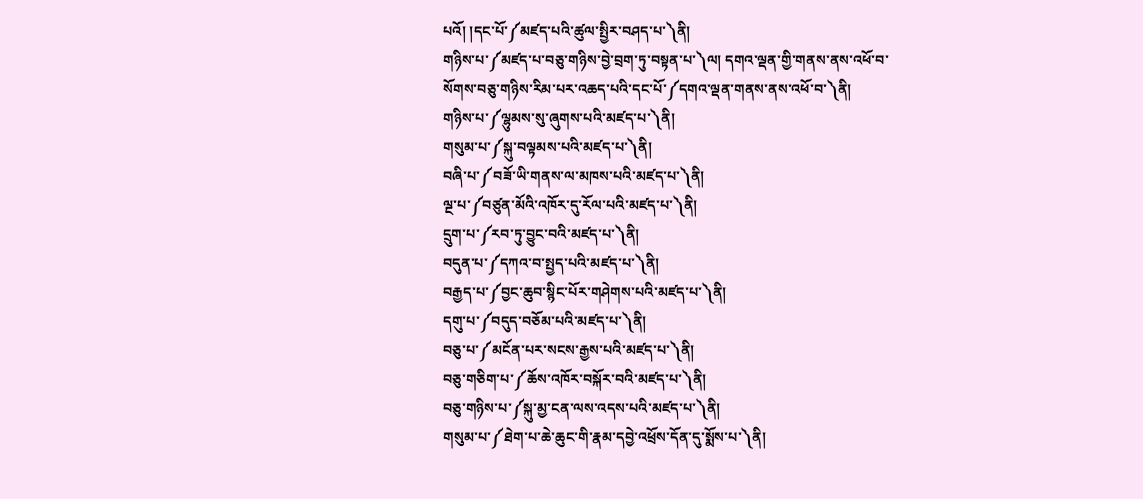པའོ། །དང་པོ་༼མཛད་པའི་ཚུལ་སྤྱིར་བཤད་པ་༽ནི།
གཉིས་པ་༼མཛད་པ་བཅུ་གཉིས་བྱེ་བྲག་ཏུ་བསྟན་པ་༽ལ། དགའ་ལྡན་གྱི་གནས་ནས་འཕོ་བ་སོགས་བཅུ་གཉིས་རིམ་པར་འཆད་པའི་དང་པོ་༼དགའ་ལྡན་གནས་ནས་འཕོ་བ་༽ནི།
གཉིས་པ་༼ལྷུམས་སུ་ཞུགས་པའི་མཛད་པ་༽ནི།
གསུམ་པ་༼སྐུ་བལྟམས་པའི་མཛད་པ་༽ནི།
བཞི་པ་༼བཟོ་ཡི་གནས་ལ་མཁས་པའི་མཛད་པ་༽ནི།
ལྔ་པ་༼བཙུན་མོའི་འཁོར་དུ་རོལ་པའི་མཛད་པ་༽ནི།
དྲུག་པ་༼རབ་ཏུ་བྱུང་བའི་མཛད་པ་༽ནི།
བདུན་པ་༼དཀའ་བ་སྤྱད་པའི་མཛད་པ་༽ནི།
བརྒྱད་པ་༼བྱང་ཆུབ་སྙིང་པོར་གཤེགས་པའི་མཛད་པ་༽ནི།
དགུ་པ་༼བདུད་བཅོམ་པའི་མཛད་པ་༽ནི།
བཅུ་པ་༼མངོན་པར་སངས་རྒྱས་པའི་མཛད་པ་༽ནི།
བཅུ་གཅིག་པ་༼ཆོས་འཁོར་བསྐོར་བའི་མཛད་པ་༽ནི།
བཅུ་གཉིས་པ་༼སྐུ་མྱ་ངན་ལས་འདས་པའི་མཛད་པ་༽ནི།
གསུམ་པ་༼ཐེག་པ་ཆེ་ཆུང་གི་རྣམ་དབྱེ་འཕྲོས་དོན་དུ་སྨོས་པ་༽ནི།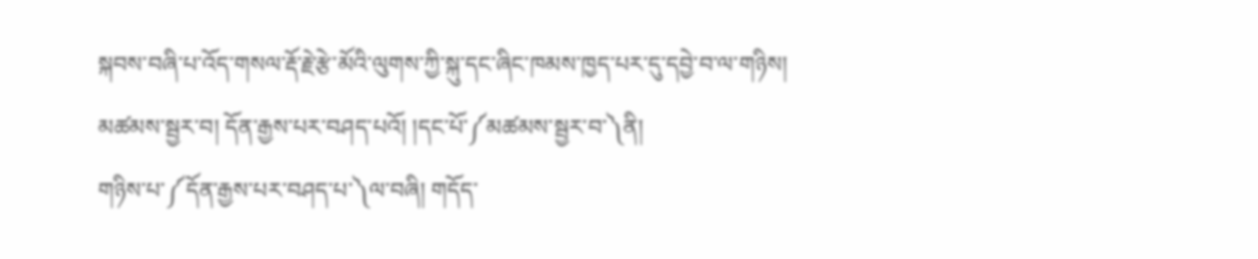སྐབས་བཞི་པ་འོད་གསལ་རྡོ་རྗེ་རྩེ་མོའི་ལུགས་ཀྱི་སྐུ་དང་ཞིང་ཁམས་ཁྱད་པར་དུ་དབྱེ་བ་ལ་གཉིས། མཚམས་སྦྱར་བ། དོན་རྒྱས་པར་བཤད་པའོ། །དང་པོ་༼མཚམས་སྦྱར་བ་༽ནི།
གཉིས་པ་༼དོན་རྒྱས་པར་བཤད་པ་༽ལ་བཞི། གདོད་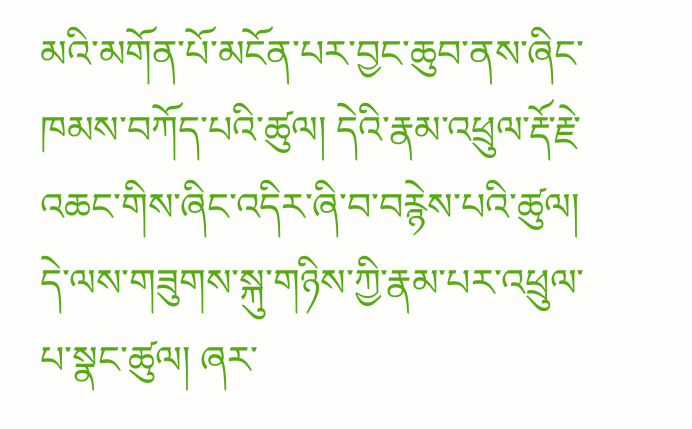མའི་མགོན་པོ་མངོན་པར་བྱང་ཆུབ་ནས་ཞིང་ཁམས་བཀོད་པའི་ཚུལ། དེའི་རྣམ་འཕྲུལ་རྡོ་རྗེ་འཆང་གིས་ཞིང་འདིར་ཞི་བ་བརྙེས་པའི་ཚུལ། དེ་ལས་གཟུགས་སྐུ་གཉིས་ཀྱི་རྣམ་པར་འཕྲུལ་པ་སྣང་ཚུལ། ཞར་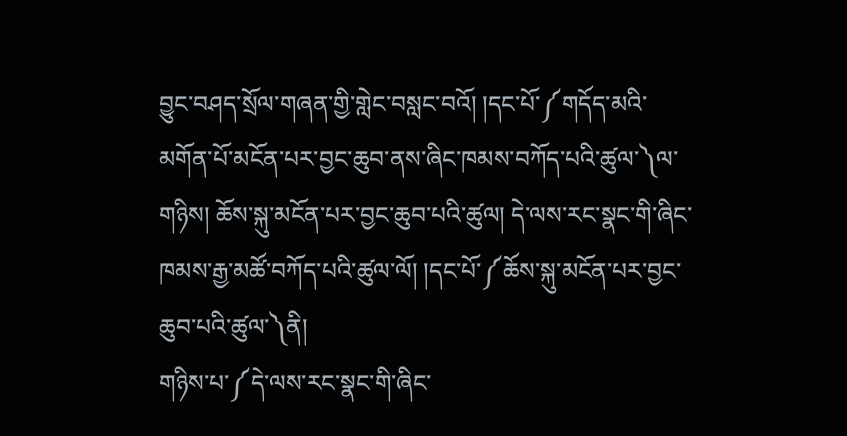བྱུང་བཤད་སྲོལ་གཞན་གྱི་གླེང་བསླང་བའོ། །དང་པོ་༼གདོད་མའི་མགོན་པོ་མངོན་པར་བྱང་ཆུབ་ནས་ཞིང་ཁམས་བཀོད་པའི་ཚུལ་༽ལ་གཉིས། ཆོས་སྐུ་མངོན་པར་བྱང་ཆུབ་པའི་ཚུལ། དེ་ལས་རང་སྣང་གི་ཞིང་ཁམས་རྒྱ་མཚོ་བཀོད་པའི་ཚུལ་ལོ། །དང་པོ་༼ཆོས་སྐུ་མངོན་པར་བྱང་ཆུབ་པའི་ཚུལ་༽ནི།
གཉིས་པ་༼དེ་ལས་རང་སྣང་གི་ཞིང་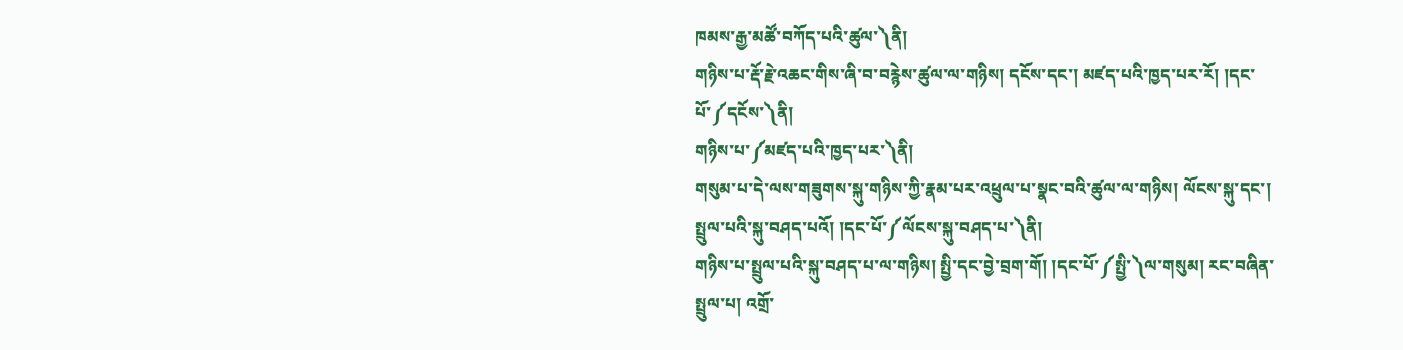ཁམས་རྒྱ་མཚོ་བཀོད་པའི་ཚུལ་༽ནི།
གཉིས་པ་རྡོ་རྗེ་འཆང་གིས་ཞི་བ་བརྙེས་ཚུལ་ལ་གཉིས། དངོས་དང་། མཛད་པའི་ཁྱད་པར་རོ། །དང་པོ་༼དངོས་༽ནི།
གཉིས་པ་༼མཛད་པའི་ཁྱད་པར་༽ནི།
གསུམ་པ་དེ་ལས་གཟུགས་སྐུ་གཉིས་ཀྱི་རྣམ་པར་འཕྲུལ་པ་སྣང་བའི་ཚུལ་ལ་གཉིས། ལོངས་སྐུ་དང་། སྤྲུལ་པའི་སྐུ་བཤད་པའོ། །དང་པོ་༼ལོངས་སྐུ་བཤད་པ་༽ནི།
གཉིས་པ་སྤྲུལ་པའི་སྐུ་བཤད་པ་ལ་གཉིས། སྤྱི་དང་བྱེ་བྲག་གོ། །དང་པོ་༼སྤྱི་༽ལ་གསུམ། རང་བཞིན་སྤྲུལ་པ། འགྲོ་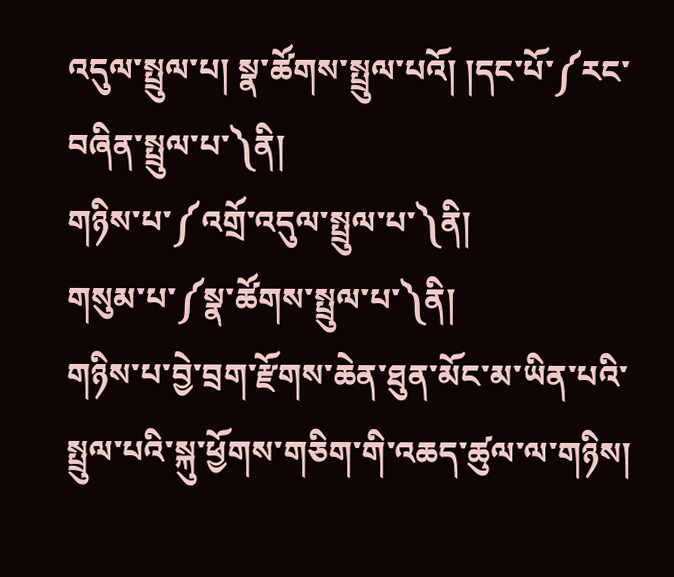འདུལ་སྤྲུལ་པ། སྣ་ཚོགས་སྤྲུལ་པའོ། །དང་པོ་༼རང་བཞིན་སྤྲུལ་པ་༽ནི།
གཉིས་པ་༼འགྲོ་འདུལ་སྤྲུལ་པ་༽ནི།
གསུམ་པ་༼སྣ་ཚོགས་སྤྲུལ་པ་༽ནི།
གཉིས་པ་བྱེ་བྲག་རྫོགས་ཆེན་ཐུན་མོང་མ་ཡིན་པའི་སྤྲུལ་པའི་སྐུ་ཕྱོགས་གཅིག་གི་འཆད་ཚུལ་ལ་གཉིས།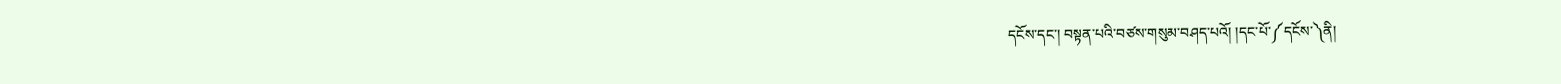དངོས་དང་། བསྟན་པའི་བཙས་གསུམ་བཤད་པའོ། །དང་པོ་༼དངོས་༽ནི།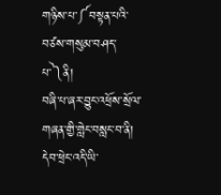གཉིས་པ་༼བསྟན་པའི་བཙས་གསུམ་བཤད་པ་༽ནི།
བཞི་པ་ཞར་བྱུང་འཕྲོས་སྲོལ་གཞན་གྱི་གླེང་བསླང་བ་ནི།
དེབ་ཕྲེང་འདི་ཡི་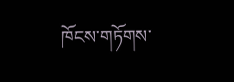ཁོངས་གཏོགས་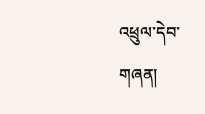འཕྲུལ་དེབ་གཞན།